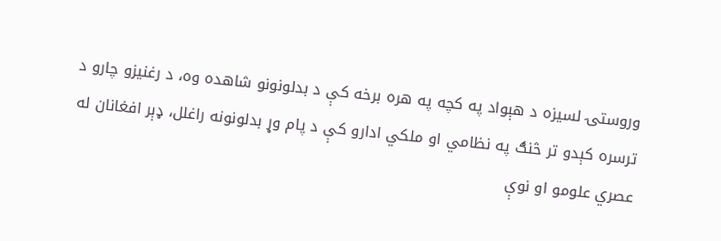وروستۍ لسيزه د هېواد په کچه په هره برخه کې د بدلونونو شاهده وه، د رغنيزو چارو د ترسره کېدو تر څنګ په نظامي او ملکي ادارو کې د پام وړ بدلونونه راغلل، ډېر افغانان له عصري علومو او نوې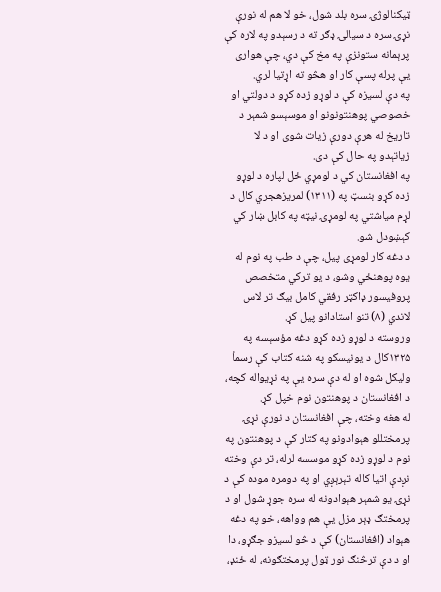ټيکنالوژۍ سره بلد شول، خو لا هم له نورې نړۍ سره د سيالۍ ډګر ته د رسېدو په لاره کې پرېمانه ستونزې په مخ کې دي، چې هواری یې پرله پسې کار او هڅو ته اړتیا لري.
په دې لسيزه کې د لوړو زده کړو د دولتي او خصوصي پوهنتونونو او موسېسو شمېر د تاريخ له هرې دورې زيات شوی او د لا زياتېدو په حال کې دی.
په افغانستان کي د لومړي ځل لپاره د لوړو زده کړو بنسټ په (۱۳۱۱) لمریزهجري کال د لړم مياشتي په لومړۍ نيټه په کابل ښار کي کېښودل شو.
د دغه کار لومړی پيل، چې د طب په نوم له یوه پوهنځي وشو، د يو ترکي متخصص پروفيسور ډاکټر رفقي کامل بيګ تر لاس لاندي (۸) تنو استادانو پيل کړ.
وروسته د لوړو زده کړو دغه مؤسېسه په ۱۳۲۵كال د يونيسکو په شنه کتاب کې رسماْ وليکل شوه او له دې سره یې په نړیواله کچه، د افغانستان د پوهنتون نوم خپل کړ.
له هغه وخته، چې افغانستان د نورې نړۍ پرمختللو هېوادونو په کتار کې د پوهنتون په نوم د لوړو زده کړو موسسه لرله، تر دې وخته نږدې اتیا کاله تېرېږي او په دومره موده کې د نړۍ یو شمېر هېوادونه له سره جوړ شول او د پرمختګ ډېر مزل یې هم وواهه، خو په دغه هېواد (افغانستان) کې د څو لسیزو جګړو، دا او د دې ترڅنګ نور ټول پرمختګونه، له ځنډ،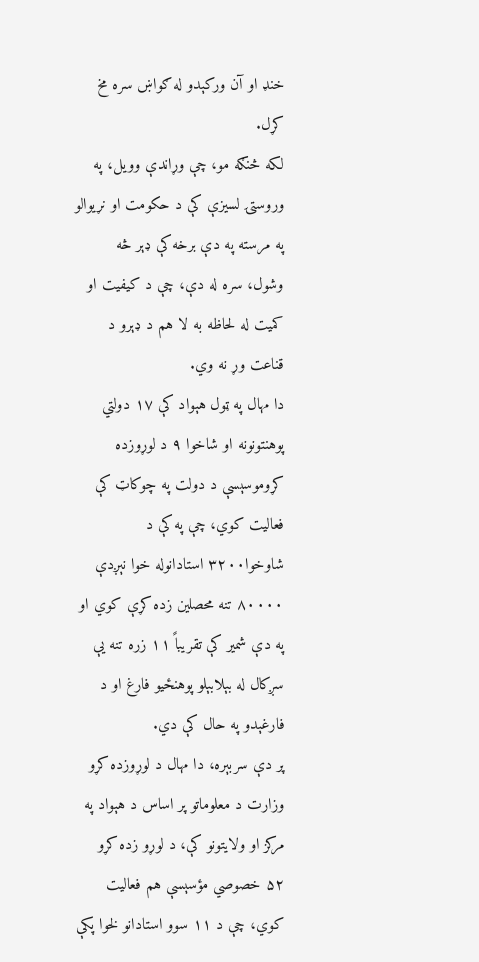خنډ او آن ورکېدو له ګواښ سره مخ کړل.
لکه څنګه مو، چې وړاندې وویل، په وروستۍ لسیزې كې د حکومت او نړیوالو په مرسته په دې برخه کې ډېر څه وشول، سره له دې، چې د کیفیت او کمیت له لحاظه به لا هم د ډېرو د قناعت وړ نه وي.
دا مهال په ټول هېواد کې ۱۷ دولتي پوهنتونونه او شاخوا ۹ د لوړوزده کړوموسېسې د دولت په چوکاټ کې فعالیت کوي، چې په کې د شاوخوا۳۲۰۰ استادانوله خوا نېږدې ۸۰۰۰۰ تنه محصلین زده کړې کوي او په دې شمیر کې تقریباً ۱۱ زره تنه یې سږکال له بېلابېلو پوهنځیو فارغ او د فارغېدو په حال کې دي.
پر دې سربېره، دا مهال د لوړوزده کړو وزارت د معلوماتو پر اساس د هېواد په مرکز او ولایتونو کې، د لوړو زده کړو ۵۲ خصوصي مؤسېسې هم فعالیت کوي، چې د ۱۱ سوو استادانو لخوا پکې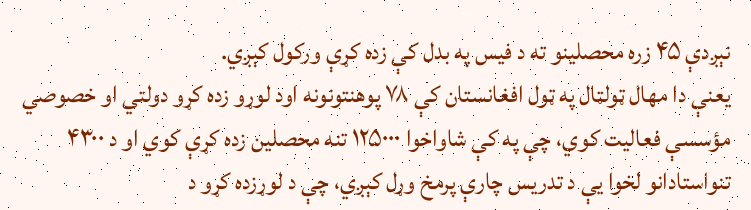نېږدې ۴۵ زره محصلینو ته د فیس په بدل کې زده کړې ورکول کېږي.
یعنې دا مهال ټولټال په ټول افغانستان کې ۷۸ پوهنتونونه اود لوړو زده کړو دولتي او خصوصي مؤسسې فعالیت کوي، چې په کې شاواخوا ۱۲۵۰۰۰ تنه محصلین زده کړې کوي او د ۴۳۰۰ تنواستادانو لخوا یې د تدریس چارې پرمخ وړل کېږي، چې د لوړزده کړو د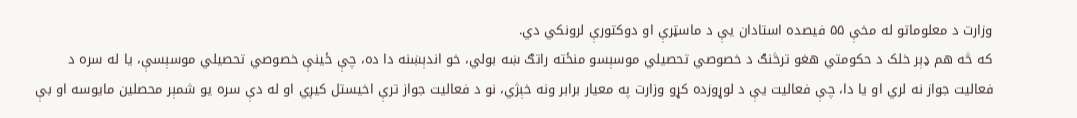وزارت د معلوماتو له مخې ۵۵ فیصده استادان یې د ماسټرې او دوکتورې لرونكي دي.
که څه هم ډېر خلک د حکومتي هغو ترڅنګ د خصوصي تحصیلي موسېسو منځته راتګ ښه بولي، خو اندېښنه دا ده، چې ځینې خصوصي تحصیلي موسېسې، یا له سره د فعالیت جواز نه لري او یا دا، چې فعالیت یې د لوړوزده کړو وزارت په معیار برابر ونه خېژي، نو د فعالیت جواز ترې اخیستل کیږي او له دې سره یو شمېر محصلین مایوسه او بې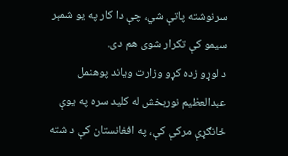سرنوشته پاتې شي، چې دا کار په یو شمېر سیمو کې تکرار شوی هم دی.
د لوړو زده کړو وزارت ویاند پوهنمل عبدالعظیم نوربخش له کلید سره په یوې ځانګړې مرکې کې، په افغانستان کې د شته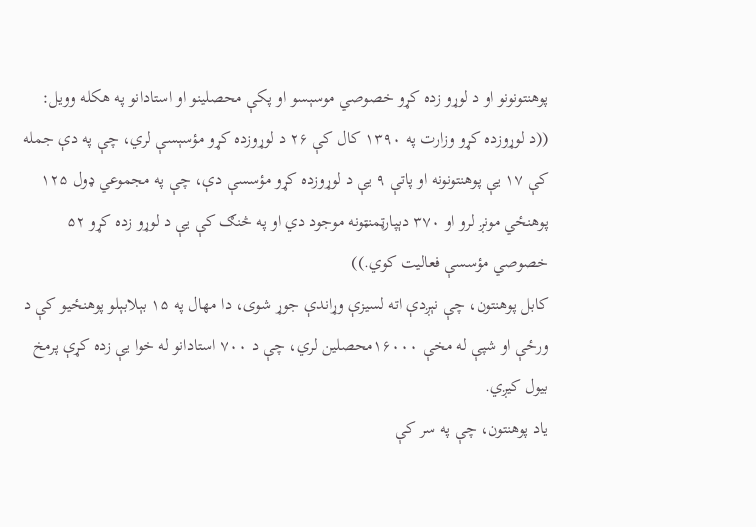پوهنتونونو او د لوړو زده کړو خصوصي موسېسو او پکې محصلینو او استادانو په هکله وویل: ((د لوړوزده کړو وزارت په ۱۳۹۰ کال کې ۲۶ د لوړوزده کړو مؤسېسې لري، چې په دې جمله کې ۱۷ یې پوهنتونونه او پاتې ۹ یې د لوړوزده کړو مؤسسې دې، چې په مجموعي ډول ۱۲۵ پوهنځي مونږ لرو او ۳۷۰ دېپارټمنټونه موجود دي او په څنګ کې یې د لوړو زده کړو ۵۲ خصوصي مؤسسې فعالیت کوي.))
کابل پوهنتون، چې نېږدې اته لسیزې وړاندې جوړ شوی، دا مهال په ۱۵ بېلابېلو پوهنځیو کې د ورځې او شپې له مخې ۱۶۰۰۰محصلین لري، چې د ۷۰۰ استادانو له خوا یې زده کړې پرمخ بیول کیږي.
یاد پوهنتون، چې په سر کې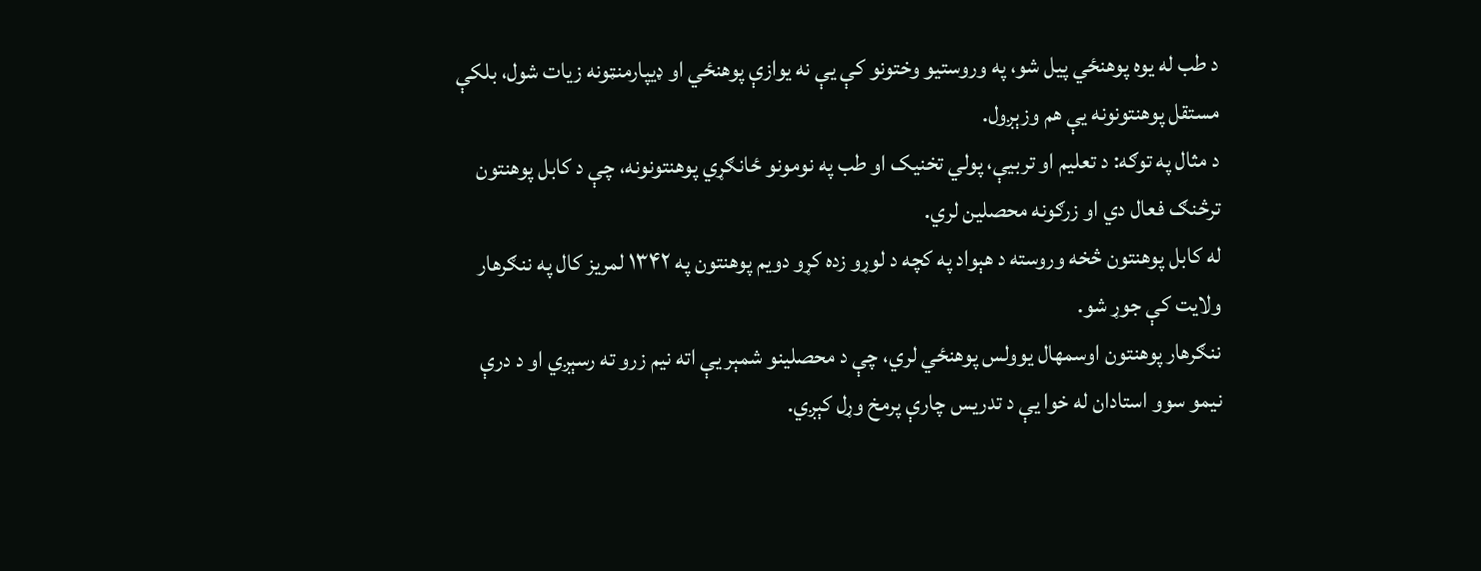د طب له یوه پوهنځي پیل شو، په وروستیو وختونو کې یې نه یوازې پوهنځي او ډیپارمنټونه زیات شول، بلکې مستقل پوهنتونونه یې هم وزېږول.
د مثال په توګه: د تعلیم او تربیې، پولي تخنیک او طب په نومونو ځانګړي پوهنتونونه، چې د کابل پوهنتون ترڅنګ فعال دي او زرګونه محصلین لري.
له کابل پوهنتون څخه وروسته د هېواد په کچه د لوړو زده کړو دویم پوهنتون په ۱۳۴۲ لمريز كال په ننګرهار ولايت کې جوړ شو.
ننګرهار پوهنتون اوسمهال يوولس پوهنځي لري، چې د محصلينو شمېر یې اته نيم زرو ته رسېږي او د درې نيمو سوو استادان له خوا یې د تدریس چارې پرمخ وړل کېږي.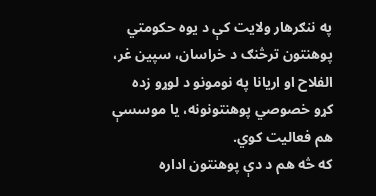په ننګرهار ولایت کې د یوه حکومتي پوهنتون ترڅنګ د خراسان، سپين غر، الفلاح او اريانا په نومونو د لوړو زده کړو خصوصي پوهنتونونه، یا موسسې هم فعالیت کوي.
که څه هم د دې پوهنتون اداره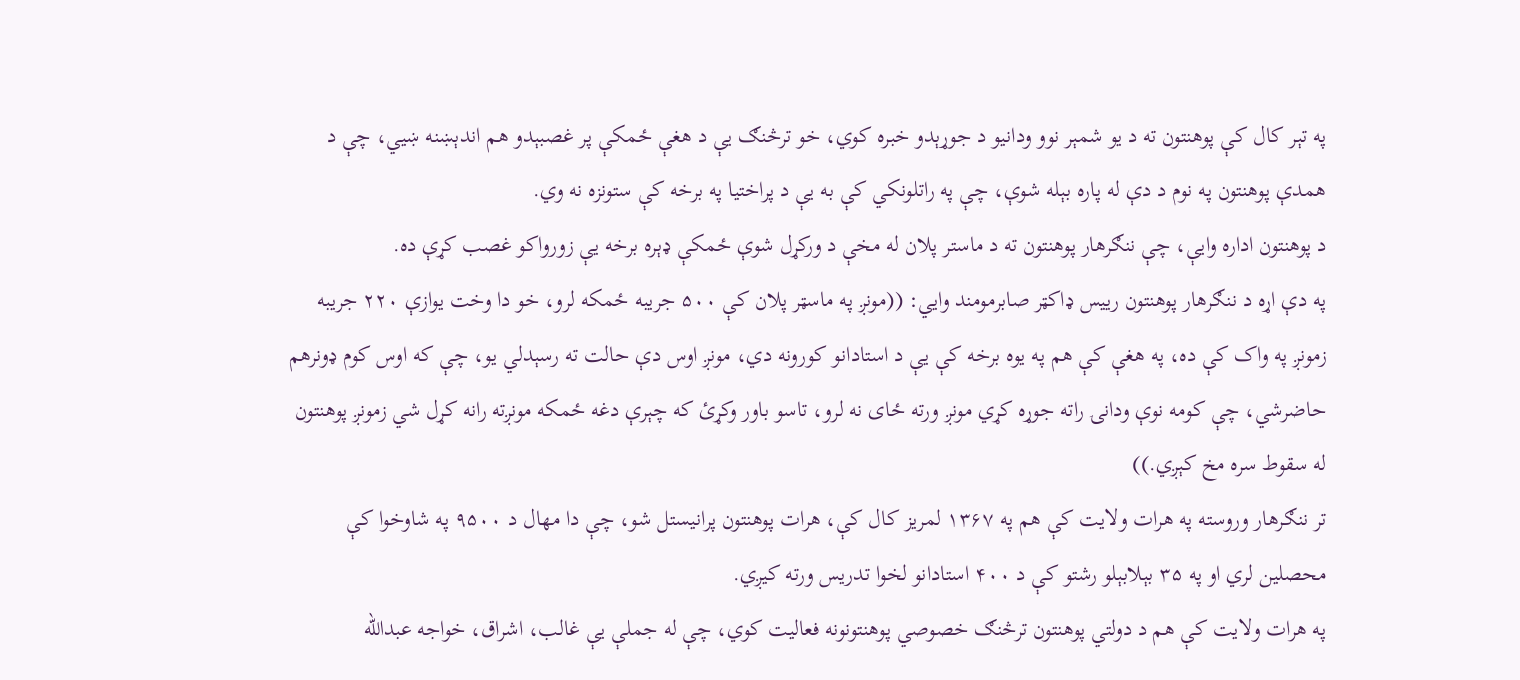په تېر کال کې پوهنتون ته د یو شمېر نوو ودانیو د جوړېدو خبره کوي، خو ترڅنګ یې د هغې ځمکې پر غصبېدو هم اندېښنه ښيي، چې د همدې پوهنتون په نوم د دې له پاره بېله شوې، چې په راتلونکي کې به یې د پراختیا په برخه کې ستونزه نه وي.
د پوهنتون اداره وایې، چې ننګرهار پوهنتون ته د ماستر پلان له مخې د ورکړل شوې ځمکې ډېره برخه یې زورواکو غصب کړې ده.
په دې اړه د ننګرهار پوهنتون ريیس ډاکټر صابرمومند وایي: ((مونږ په ماسټر پلان کې ۵۰۰ جریبه ځمکه لرو، خو دا وخت یوازې ۲۲۰ جریبه زمونږ په واک کې ده، په هغې کې هم په یوه برخه کې یې د استادانو کورونه دي، مونږ اوس دې حالت ته رسېدلي یو، چې که اوس کوم ډونرهم حاضرشي، چې كومه نوې ودانۍ راته جوړه کړي مونږ ورته ځای نه لرو، تاسو باور وکړئ که چېرې دغه ځمکه مونږته رانه کړل شي زمونږ پوهنتون له سقوط سره مخ کېږي.))
تر ننګرهار وروسته په هرات ولایت کې هم په ۱۳۶۷ لمريز کال کې، هرات پوهنتون پرانیستل شو، چې دا مهال د ۹۵۰۰ په شاوخوا کې محصلین لري او په ۳۵ بېلابېلو رشتو کې د ۴۰۰ استادانو لخوا تدریس ورته کیږي.
په هرات ولایت کې هم د دولتي پوهنتون ترڅنګ خصوصي پوهنتونونه فعالیت کوي، چې له جملې یې غالب، اشراق، خواجه عبدالله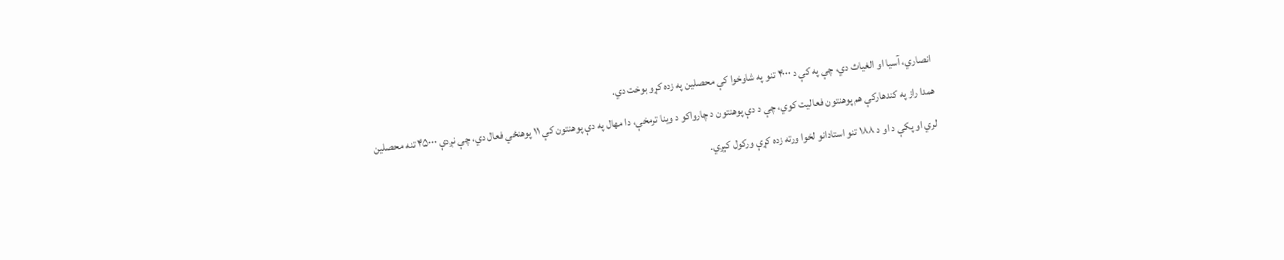انصاري، آسيا او الغياث دي، چې په کې د ۴۰۰۰ تنو په شاوخوا کې محصلین په زده کړو بوخت دي.
همدا راز په کندهارکې هم پوهنتون فعالیت کوي، چې د دې پوهنتون د چارواکو د وینا ترمخې، دا مهال په دې پوهنتون کې ۱۱ پوهنځي فعال دي، چې نږدې ۴۵۰۰۰ تنه محصلین لري او پكې د او د ۱۸۸ تنو استادانو لخوا ورته زده کړې وركول كېږي.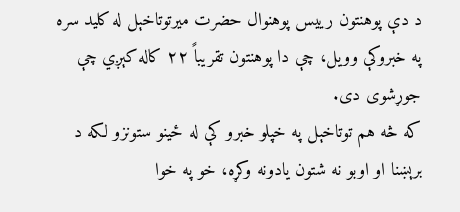د دې پوهنتون ريیس پوهنوال حضرت میرتوتاخېل له کلید سره په خبروکې وویل، چې دا پوهنتون تقریباً ۲۲ کاله کېږي چې جوړشوی دى.
که څه هم توتاخېل په خپلو خبرو کې له ځينو ستونزو لکه د برېښنا او اوبو نه شتون یادونه وکړه، خو په خوا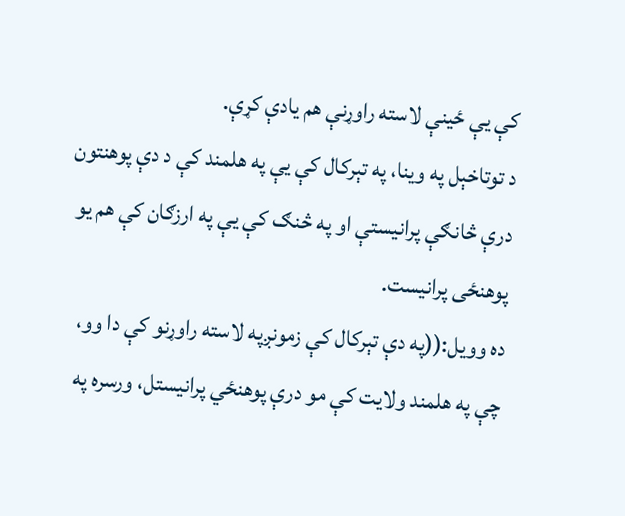کې یې ځینې لاسته راوړنې هم یادې کړې.
د توتاخېل په وینا، په تېرکال کې یې په هلمند کې د دې پوهنتون درې څانګې پرانیستې او په څنګ کې یې په ارزګان کې هم یو پوهنځى پرانیست.
ده وویل:((په دې تېرکال کې زمونږپه لاسته راوړنو کې دا وو، چې په هلمند ولایت کې مو درې پوهنځي پرانیستل، ورسره په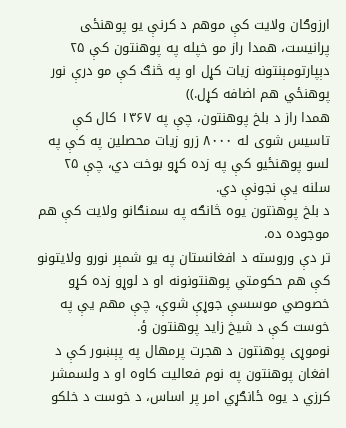ارزوګان ولایت کې موهم د کرنې یو پوهنځی پرانیست، همدا راز مو خپله په پوهنتون کې ۲۵ دېپارتومېنتونه زیات کړل او په څنګ کې مو درې نور پوهنځي هم اضافه کړل.))
همدا راز د بلخ پوهنتون، چې په ۱۳۶۷ کال کې تاسیس شوی له ۸۰۰۰ زرو زیات محصلین په کې په لسو پوهنځیو کې په زده کړو بوخت دي، چې ۲۵ سلنه یې نجونې دي.
د بلخ پوهنتون یوه څانګه په سمنګانو ولایت کې هم موجوده ده.
تر دې وروسته د افغانستان په یو شمېر نورو ولایتونو کې هم حکومتي پوهنتونونه او د لوړو زده کړو خصوصي موسسې جوړې شوې، چې مهم یې په خوست کې د شیخ زاید پوهنتون ؤ.
نوموړى پوهنتون د هجرت پرمهال په پېښور کې د افغان پوهنتون په نوم فعالیت کاوه او د ولسمشر کرزي د یوه ځانګړي امر پر اساس، د خوست د خلکو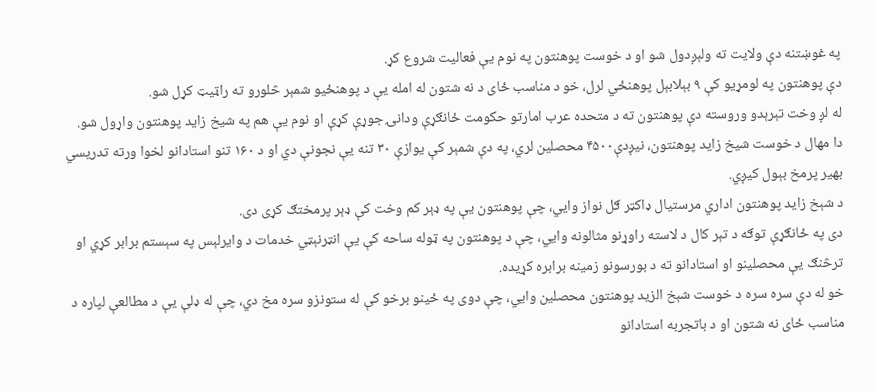په غوښتنه دې ولایت ته ولېږدول شو او د خوست پوهنتون په نوم یې فعالیت شروع کړ.
دې پوهنتون په لومړیو کې ۹ بېلابېل پوهنځي لرل، خو د مناسب ځای د نه شتون له امله یې د پوهنځیو شمېر څلورو ته راټيټ کړل شو.
له لږ وخت تېرېدو وروسته دې پوهنتون ته د متحده عرب امارتو حکومت ځانګړې ودانۍ جوړې کړې او نوم یې هم په شیخ زاید پوهنتون واړول شو.
دا مهال د خوست شیخ زاید پوهنتون، نیږدې۴۵۰۰ محصلین لري، په دې شمېر کې یوازې ۳۰ تنه یې نجونې دي او د ۱۶۰ تنو استادانو لخوا ورته تدریسي بهیر پرمخ بېول کیږي.
د شېخ زاید پوهنتون اداري مرستیال ډاکټر ګل نواز وایي، چې پوهنتون یې په ډېر کم وخت کې ډېر پرمختګ کړی دى.
دی په ځانګړې توګه د تېر کال د لاسته راوړنو مثالونه وایي، چې د پوهنتون په ټوله ساحه کې یې انټرنېټي خدمات د وایرلېس په سېستم برابر کړي او ترڅنګ یې محصلینو او استادانو ته د بورسونو زمینه برابره کړیده.
خو له دې سره سره د خوست شېخ الزید پوهنتون محصلین وایي، چې دوی په ځينو برخو کې له ستونزو سره مخ دي، چې له ډلې یې د مطالعې لپاره د مناسب ځای نه شتون او د باتجربه استادانو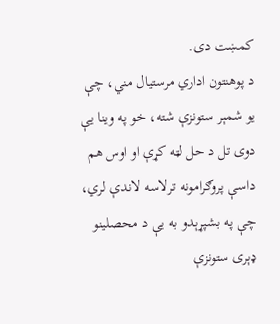کمښت دی.
د پوهنتون اداري مرستیال مني، چې یو شمېر ستونزې شته، خو په وینا یې دوی تل د حل لټه کړې او اوس هم داسې پروګرامونه ترلاسه لاندې لري، چې په بشپړېدو به یې د محصلینو ډېری ستونزې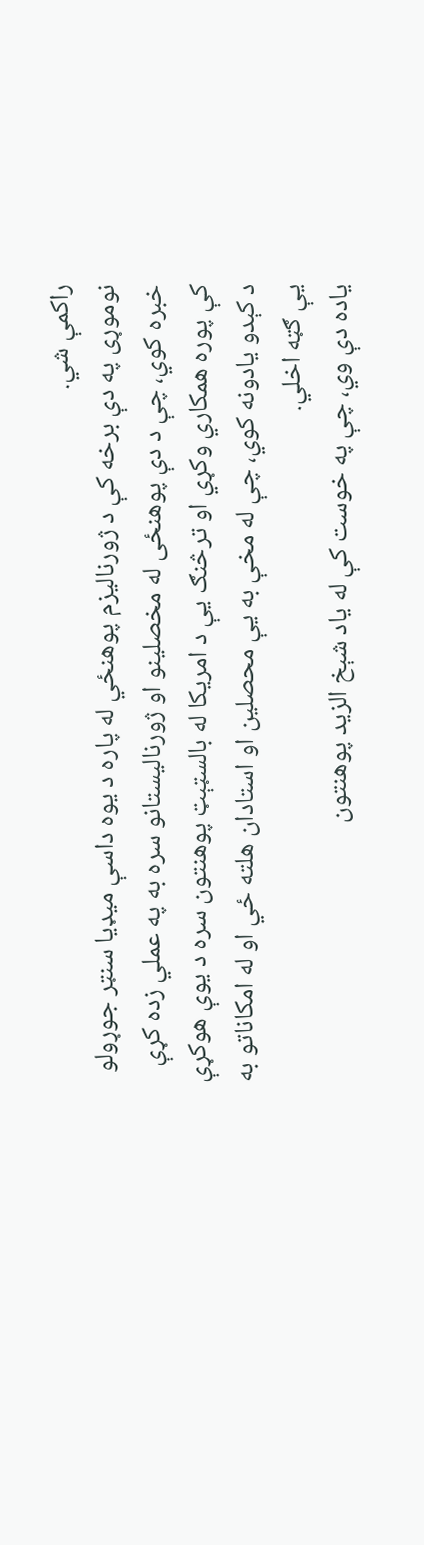راکمې شي.
نوموړی په دې برخه کې د ژورنالیزم پوهنځي له پاره د یوه داسې میډیا سنټر جوړولو خبره کوي، چې د دې پوهنځی له مخصلینو او ژورنالیستانو سره به په عملي زده کړې کې پوره همکاري وکړي او ترڅنګ یې د امریکا له بالسټېټ پوهنتون سره د یوې هوکړې د کېدو یادونه کوي، چې له مخې به یې محصلین او استادان هلته ځي او له امکاناتو به یې ګټه اخلي.
یاده دې وي، چې په خوست کې له یاد شېخ الزید پوهنتون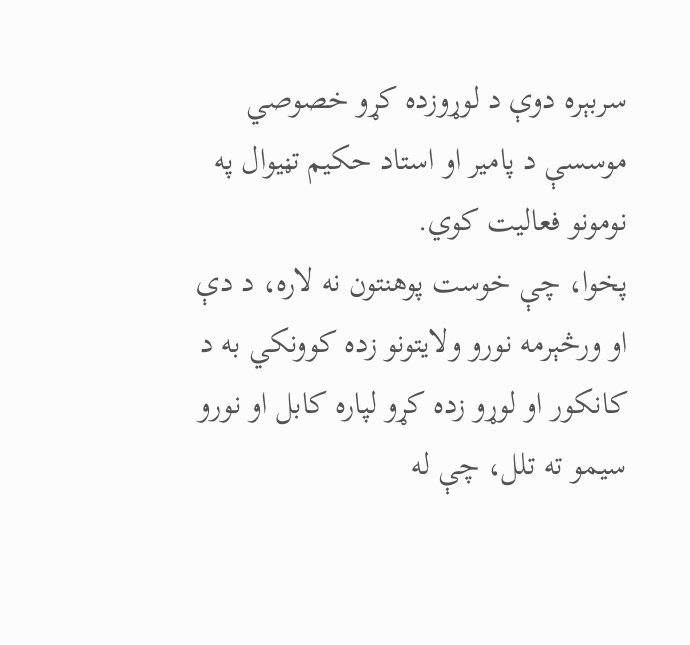سربېره دوې د لوړوزده کړو خصوصي موسسې د پامیر او استاد حکیم تڼیوال په نومونو فعالیت کوي.
پخوا، چې خوست پوهنتون نه لاره، د دې او ورڅېرمه نورو ولایتونو زده کوونکي به د کانکور او لوړو زده کړو لپاره کابل او نورو سیمو ته تلل، چې له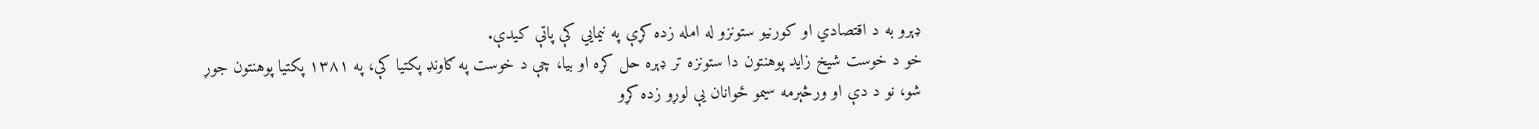ډېرو به د اقتصادي او کورنیو ستونزو له امله زده کړې په نیمایي کې پاتې کیدې.
خو د خوست شیخ زاید پوهنتون دا ستونزه تر ډېره حل کړه او بیا، چې د خوست په ګاونډ پکتيا کې، په ۱۳۸۱ پکتیا پوهنتون جوړ شو، نو د دې او ورڅېرمه سیمو ځوانان یې لوړو زده کړو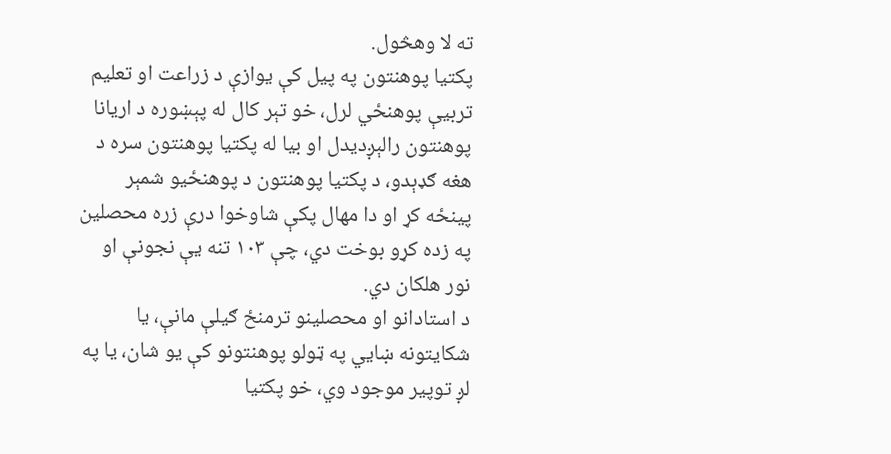ته لا وهڅول.
پکتیا پوهنتون په پیل کې یوازې د زراعت او تعليم تربيې پوهنځي لرل، خو تېر کال له پېښوره د اریانا پوهنتون رالېږدیدل او بیا له پکتیا پوهنتون سره د هغه ګډېدو، د پکتیا پوهنتون د پوهنځیو شمېر پینځه کړ او دا مهال پکې شاوخوا درې زره محصلين په زده کړو بوخت دي، چې ۱۰۳ تنه يې نجونې او نور هلکان دي.
د استادانو او محصلینو ترمنځ ګیلې مانې، یا شکایتونه ښايي په ټولو پوهنتونو کې یو شان، یا په لږ توپیر موجود وي، خو پکتیا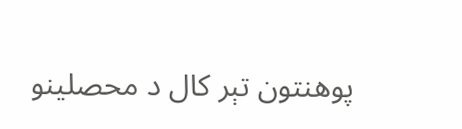پوهنتون تېر کال د محصلینو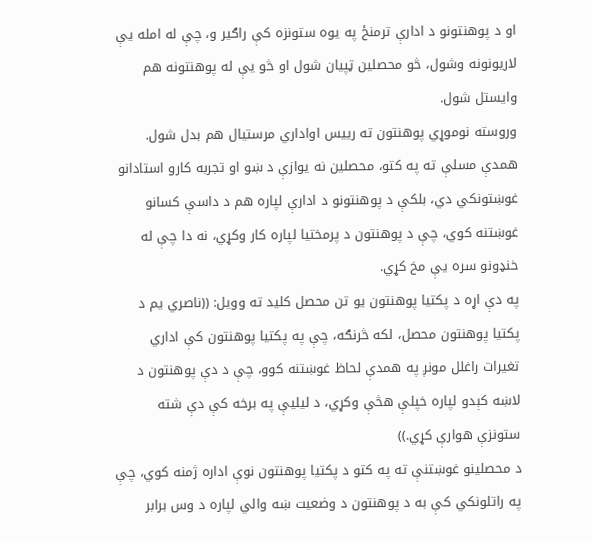او د پوهنتونو د ادارې ترمنځ په یوه ستونزه کې راګیر و، چې له امله یې لاریونونه وشول، څو محصلین ټپیان شول او څو یې له پوهنتونه هم وایستل شول.
وروسته نوموړي پوهنتون ته ريیس اواداري مرستیال هم بدل شول.
همدې مسلې ته په کتو، محصلین نه یوازې د ښو او تجربه کارو استادانو غوښتونکي دي، بلکې د پوهنتونو د ادارې لپاره هم د داسې کسانو غوښتنه کوي، چې د پوهنتون د پرمختیا لپاره کار وکړي، نه دا چې له خنډونو سره یې مخ کړي.
په دې اړه د پکتیا پوهنتون یو تن محصل کلید ته وویل: ((ناصري یم د پکتیا پوهنتون محصل، لکه څرنګه، چې په پکتیا پوهنتون کې اداري تغیرات راغلل مونږ په همدې لحاظ غوښتنه کوو، چې د دې پوهنتون د لاښه کېدو لپاره خپلې هڅې وکړي، د لیليې په برخه کې دې شته ستونزې هوارې کړي.))
د محصلینو غوښتنې ته په کتو د پکتیا پوهنتون نوې اداره ژمنه کوي، چې په راتلونکي کې به د پوهنتون د وضعيت ښه والي لپاره د وس برابر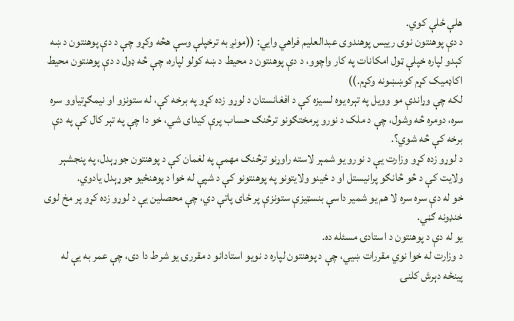هلې ځلې کوي.
د دې پوهنتون نوی رييس پوهندوى عبدالعلیم فراهي وايي: ((مونږ به ترخپلې وسې هڅه وکړو چې د دې پوهنتون د ښه کېدو لپاره خپلې ټول امکانات په کار واچوو، د دې پوهنتون د محیط د ښه کولو لپاره، چې څه ډول د دې پوهنتون محیط اکاډمیک کړم کوښښونه وکړم.))
لکه چې وړاندې مو وویل په تېره یوه لسیزه کې د افغانستان د لوړو زده کړو په برخه کې، له ستونزو او نیمګړتیاوو سره سره، دومره څه وشول، چې د ملک د نورو پرمختګونو ترڅنګ حساب پرې کیدای شي، خو دا چې په تېر کال کې په دې برخه کې څه شوي؟.
د لوړو زده کړو وزارت یې د نورو یو شمېر لاسته راوړنو ترڅنګ مهمې په لغمان کې د پوهنتون جوړېدل، په پنجشېر ولایت کې د څو څانګو پرانیستل او د ځینو ولایتونو په پوهنتونو کې د شپې له خوا د پوهنځیو جوړېدل یادوي.
خو له دې سره سره لا هم یو شمیر داسې بنسټیزې ستونزې پر ځای پاتې دي، چې محصلین یې د لوړو زده کړو پر مخ لوی خنډونه ګڼي.
یو له دې د پوهنتون د استادۍ مسئله ده.
د وزارت له خوا نوي مقررات ښيي، چې د پوهنتون لپاره د نويو استادانو د مقررۍ یو شرط دا دی، چې عمر به یې له پینځه دېرش کلنۍ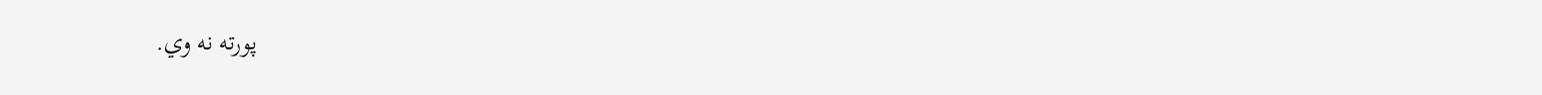پورته نه وي.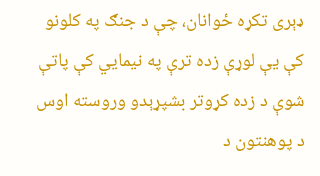ډېری تکړه ځوانان، چې د جنګ په کلونو کې یې لوړې زده ترې په نیمايي کې پاتې شوې د زده کړوتر بشپړېدو وروسته اوس د پوهنتون د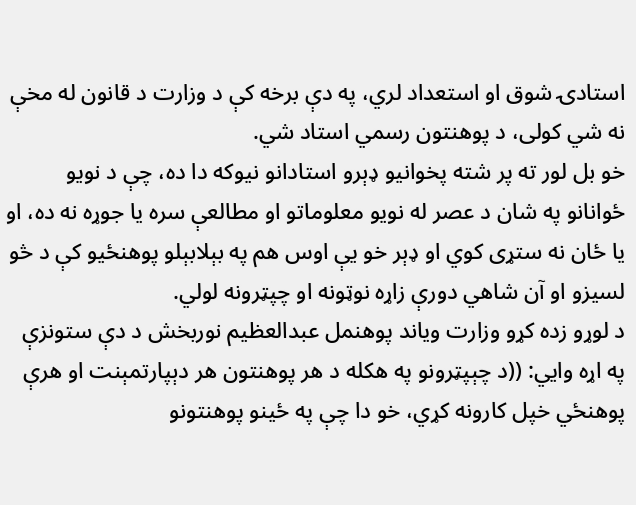استادۍ شوق او استعداد لري، په دې برخه کې د وزارت د قانون له مخې نه شي کولی، د پوهنتون رسمي استاد شي.
خو بل لور ته پر شته پخوانیو ډېرو استادانو نیوکه دا ده، چې د نويو ځوانانو په شان د عصر له نويو معلوماتو او مطالعې سره یا جوړه نه ده، او یا ځان نه ستړی کوي او ډېر خو یې اوس هم په بېلابېلو پوهنځیو کې د څو لسیزو او آن شاهي دورې زاړه نوټونه او چپټرونه لولي.
د لوړو زده کړو وزارت ویاند پوهنمل عبدالعظیم نوربخش د دې ستونزې په اړه وایي: ((د چېپټرونو په هکله د هر پوهنتون هر دېپارتمېنت او هرې پوهنځي خپل کارونه کړي، خو دا چې په ځينو پوهنتونو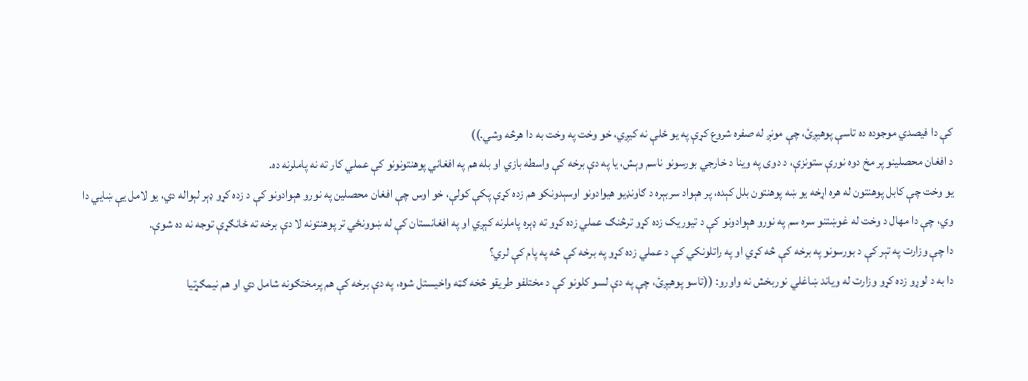کې دا فیصدي موجوده ده تاسې پوهیږئ، چې مونږ له صفره شروع کړې په یو ځلې نه کیږي، خو وخت په وخت به دا هرڅه وشي.))
د افغان محصلینو پر مخ دوه نورې ستونزې، د دوی په وینا د خارجي بورسونو ناسم وېش، یا په دې برخه کې واسطه بازي او بله هم په افغاني پوهنتونونو کې عملي کار ته نه پاملرنه ده.
یو وخت چې کابل پوهنتون له هره اړخه یو ښه پوهنتون بلل کېده، پر هېواد سربېره د ګاونډیو هیوادونو اوسېدونکو هم زده کړې پکې کولې، خو اوس چې افغان محصلین په نورو هېوادونو کې د زده کړو ډېر لېواله دي، یو لامل یې ښایي دا وي، چې دا مهال د وخت له غوښتنو سره سم په نورو هېوادونو کې د تیوريک زده کړو ترڅنګ عملي زده کړو ته ډېره پاملرنه کېږي او په افغانستان کې له ښوونځي تر پوهنتونه لا دې برخه ته ځانګړې توجه نه ده شوې.
دا چې وزارت په تېر کې د بورسونو په برخه کې څه کړي او په راتلونکي کې د عملي زده کړو په برخه کې څه په پام کې لري؟
دا به د لوړو زده کړو وزارت له ویاند ښاغلي نوربخش نه واورو: ((تاسو پوهیږئ، چې په دې لسو کلونو کې د مختلفو طریقو څخه ګټه واخیستل شوه، په دې برخه کې هم پرمختګونه شامل دي او هم نیمګړتیا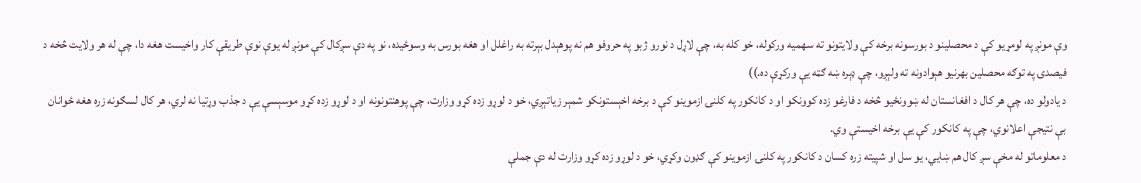وې مونږ په لومړیو کې د محصلینو د بورسونه برخه کې ولایتونو ته سهمیه ورکوله، خو کله به، چې لاړل د نورو ژبو په حروفو هم نه پوهېدل بېرته به راغلل او هغه بورس به وسوځیده، نو په دې سږکال کې مونږ له یوې نوې طریقې کار واخیست هغه دا، چې له هر ولایت څخه د فیصدۍ په توګه محصلین بهرنیو هېوادونه ته ولېږو، چې ډېره ښه ګټه یې ورکړې ده.))
د یادولو ده، چې هر کال د افغانستان له ښوونځیو څخه د فارغو زده کوونکو او د کانکور په کلنۍ ازموینو کې د برخه اخېستونکو شمېر زیاتېږي، خو د لوړو زده کړو وزارت، چې پوهنتونونه او د لوړو زده کړو موسېسې یې د جذب وړتیا نه لري، هر کال لسګونه زره هغه ځوانان بې نتیجې اعلانوي، چې په کانکور کې یې برخه اخیستې وي.
د معلوماتو له مخې سږ کال هم ښايي، یو سل او شپیته زره کسان د کانکور په کلنۍ ازموینو کې ګډون وکړي، خو د لوړو زده کړو وزارت له دې جملې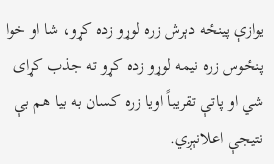یوازې پینځه دېرش زره لوړو زده کړو، شا او خوا پنځوس زره نیمه لوړو زده کړو ته جذب کړای شي او پاتې تقریباً اویا زره کسان به بیا هم بې نتیجې اعلانېږي.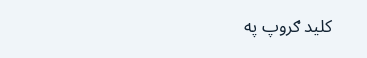کلید ګروپ په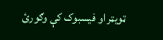ټویټر او فیسبوک کې وګورئ